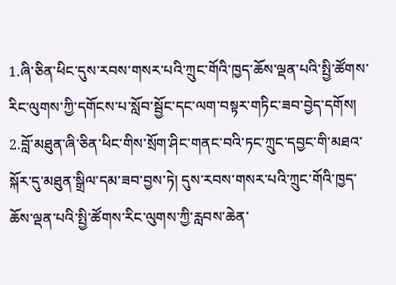1.ཞི་ཅིན་ཕིང་དུས་རབས་གསར་པའི་ཀྲུང་གོའི་ཁྱད་ཆོས་ལྡན་པའི་སྤྱི་ཚོགས་རིང་ལུགས་ཀྱི་དགོངས་པ་སློབ་སྦྱོང་དང་ལག་བསྟར་གཏིང་ཟབ་བྱེད་དགོས།
2.བློ་མཐུན་ཞི་ཅིན་ཕིང་གིས་སྲོག་ཤིང་གནང་བའི་ཏང་ཀྲུང་དབྱང་གི་མཐའ་སྐོར་དུ་མཐུན་སྒྲིལ་དམ་ཟབ་བྱས་ཏེ། དུས་རབས་གསར་པའི་ཀྲུང་གོའི་ཁྱད་ཆོས་ལྡན་པའི་སྤྱི་ཚོགས་རིང་ལུགས་ཀྱི་རླབས་ཆེན་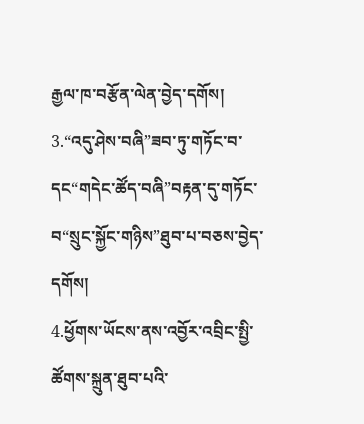རྒྱལ་ཁ་བརྩོན་ལེན་བྱེད་དགོས།
3.“འདུ་ཤེས་བཞི”ཟབ་ཏུ་གཏོང་བ་དང“གདེང་ཚོད་བཞི”བརྟན་དུ་གཏོང་བ“སྲུང་སྐྱོང་གཉིས”ཐུབ་པ་བཅས་བྱེད་དགོས།
4.ཕྱོགས་ཡོངས་ནས་འབྱོར་འབྲིང་སྤྱི་ཚོགས་སྐྲུན་ཐུབ་པའི་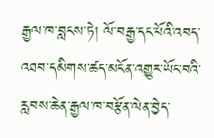རྒྱལ་ཁ་བླངས་ཏེ། ལོ་བརྒྱ་དང་པོའི་འབད་འཐབ་དམིགས་ཚད་མངོན་འགྱུར་ཡོང་བའི་རླབས་ཆེན་རྒྱལ་ཁ་བརྩོན་ལེན་བྱེད་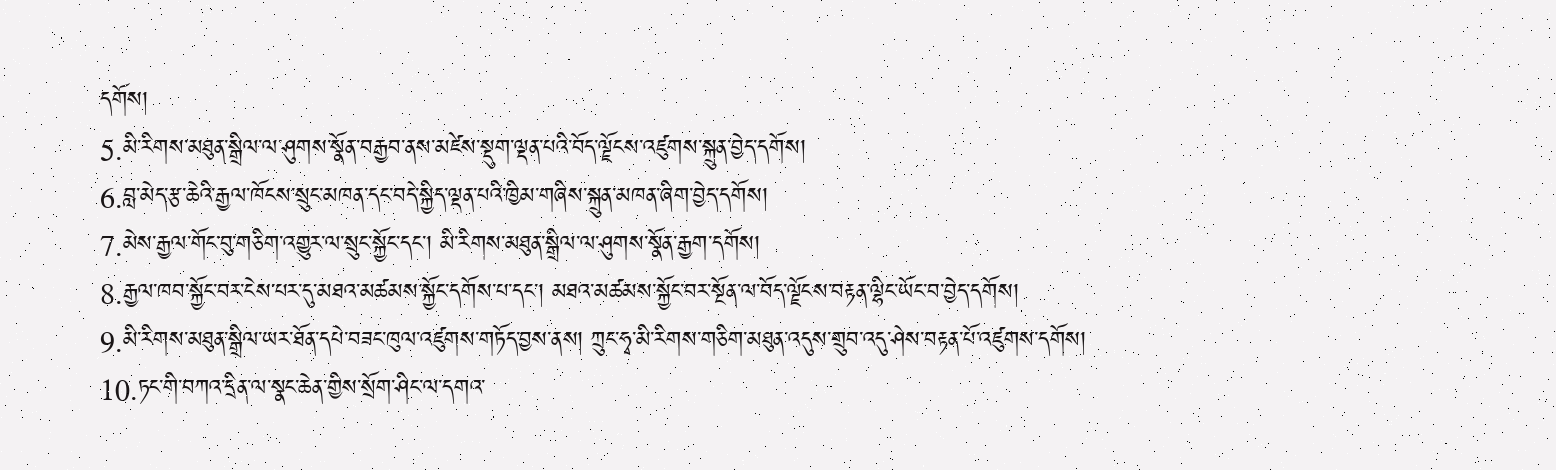དགོས།
5.མི་རིགས་མཐུན་སྒྲིལ་ལ་ཤུགས་སྣོན་བརྒྱབ་ནས་མཛེས་སྡུག་ལྡན་པའི་བོད་ལྗོངས་འཛུགས་སྐྲུན་བྱེད་དགོས།
6.བླ་མེད་རྩ་ཆེའི་རྒྱལ་ཁོངས་སྲུང་མཁན་དང་བདེ་སྐྱིད་ལྡན་པའི་ཁྱིམ་གཞིས་སྐྲུན་མཁན་ཞིག་བྱེད་དགོས།
7.མེས་རྒྱལ་གོང་བུ་གཅིག་འགྱུར་ལ་སྲུང་སྐྱོང་དང་། མི་རིགས་མཐུན་སྒྲིལ་ལ་ཤུགས་སྣོན་རྒྱག་དགོས།
8.རྒྱལ་ཁབ་སྐྱོང་བར་ངེས་པར་དུ་མཐའ་མཚམས་སྐྱོང་དགོས་པ་དང་། མཐའ་མཚམས་སྐྱོང་བར་སྔོན་ལ་བོད་ལྗོངས་བརྟན་ལྷིང་ཡོང་བ་བྱེད་དགོས།
9.མི་རིགས་མཐུན་སྒྲིལ་ཡར་ཐོན་དཔེ་བཟང་ཁུལ་འཛུགས་གཏོད་བྱས་ནས། ཀྲུང་ཧྭ་མི་རིགས་གཅིག་མཐུན་འདུས་གྲུབ་འདུ་ཤེས་བརྟན་པོ་འཛུགས་དགོས།
10.ཏང་གི་བཀའ་དྲིན་ལ་སྣང་ཆེན་གྱིས་སྲོག་ཤིང་ལ་དགའ་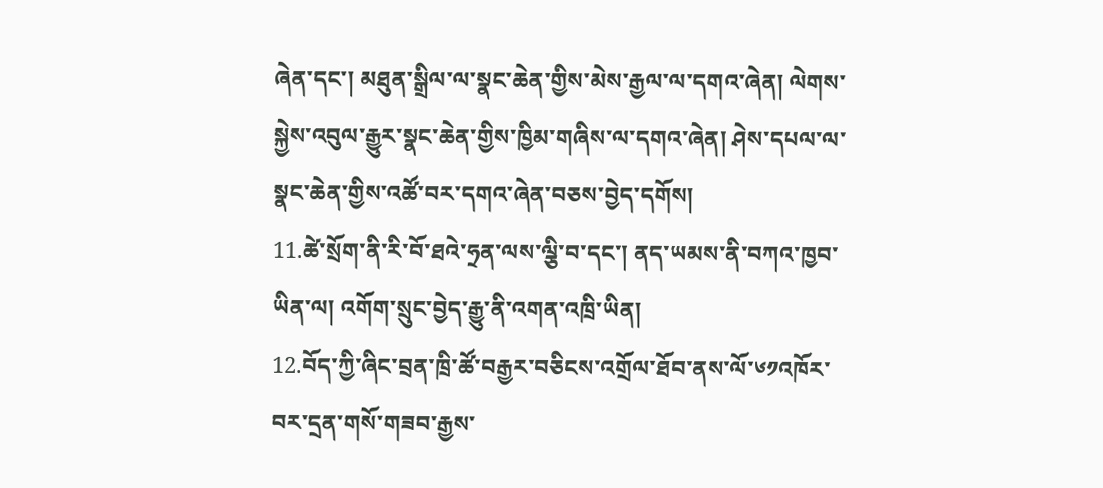ཞེན་དང་། མཐུན་སྒྲིལ་ལ་སྣང་ཆེན་གྱིས་མེས་རྒྱལ་ལ་དགའ་ཞེན། ལེགས་སྐྱེས་འབུལ་རྒྱུར་སྣང་ཆེན་གྱིས་ཁྱིམ་གཞིས་ལ་དགའ་ཞེན། ཤེས་དཔལ་ལ་སྣང་ཆེན་གྱིས་འཚོ་བར་དགའ་ཞེན་བཅས་བྱེད་དགོས།
11.ཚེ་སྲོག་ནི་རི་བོ་ཐའེ་ཧྲན་ལས་ལྕི་བ་དང་། ནད་ཡམས་ནི་བཀའ་ཁྱབ་ཡིན་ལ། འགོག་སྲུང་བྱེད་རྒྱུ་ནི་འགན་འཁྲི་ཡིན།
12.བོད་ཀྱི་ཞིང་བྲན་ཁྲི་ཚོ་བརྒྱར་བཅིངས་འགྲོལ་ཐོབ་ནས་ལོ་༦༡འཁོར་བར་དྲན་གསོ་གཟབ་རྒྱས་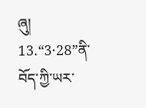ཞུ།
13.“3·28”ནི་བོད་ཀྱི་ཡར་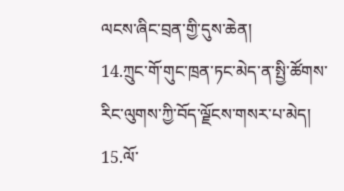ལངས་ཞིང་བྲན་གྱི་དུས་ཆེན།
14.ཀྲུང་གོ་གུང་ཁྲན་ཏང་མེད་ན་སྤྱི་ཚོགས་རིང་ལུགས་ཀྱི་བོད་ལྗོངས་གསར་པ་མེད།
15.ལོ་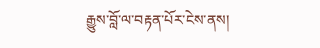རྒྱུས་བློ་ལ་བརྟན་པོར་ངེས་ནས།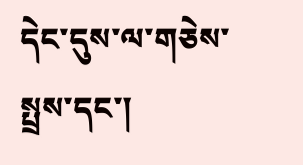དེང་དུས་ལ་གཅེས་སྤྲས་དང་།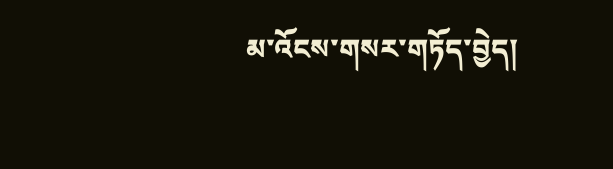མ་འོངས་གསར་གཏོད་བྱེད།